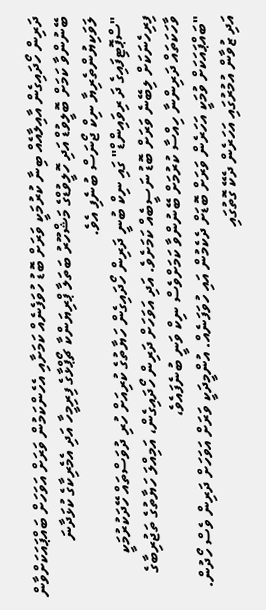ދަރިން ހޯދައިގެން އާއިލާއެއް ބިނާ ކުރުމަކީ ވަރަށް ބޮޑު ހުވަފެނެއް ކަމަށާއި އެހެންކަމުން ވަރަށް އަވަހަށް ބައްޕައަކަށްވާން ބޭނުންވާ ކަމަށް ބޮލީވުޑް އަދި ހޮލީވުޑްގެ މަޝްހޫރު ބަތަލާ ޕްރިޔަންކާ ޗޯޕްޅާގެ ފިރިމީހާ އަދި އެމެރިކާގެ ކުޅަދާނަ ލަވަކިޔުންތެރިޔާ ނިކް ޖޯނަސް ބުނެފި އެވެ.
"ސްޕޮޓިފައިގެ ދަ ރިވައިންޑް" ގައި ނިކް ބުނީ ދަރިން ހޯދައިގެން ހަޔާތުގެ ކުރިއަށް ހުރި ދުވަސްތައް ހޭދަކުރުމަކީ ފިރިހެނަކަށް ލިބޭނެ ވަރަށް ބޮޑު ނަސީބެއް ކަމަށެވެ. އަދި އަވަހަށް ދަރިން ހޯދައިގެން، އަމިއްލަ ހަޔާތުގެ ތަޖުރިބާގެ ވާހަކަތައް ދަރިންނާ ހިއްސާ ކުރުމަށް ބޭނުންވާ ކަމަށްވެސް ނިކް ވަނީ ބުނެފައެވެ،
"ބައްޕައަކަށް ވުމަކީ އަހަރެން ވަރަށް ބޮޑަށް ދެކެމުން އައި ހުވަފަނެއް. އުންމީދަކީ ވަރަށް އަވަހަށް ދަރިން ވެސް ހޯދުން. އަދި ޒުވާން އުމުރުގައި އަހަރެން ދެކޭ ގޮތުގައި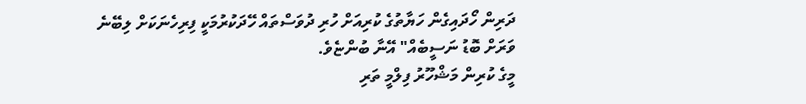ދަރިން ހޯދައިގެން ހަޔާތުގެ ކުރިއަށް ހުރި ދުވަސްތައް ހޭދަކުރުމަކީ ފިރިހެނަކަށް ލިބޭނެ ވަރަށް ބޮޑު ނަސީބެއް" އޭނާ ބުންޏެވެ.
މީގެ ކުރިން މަޝްހޫރު ފިލްމީ ތަރި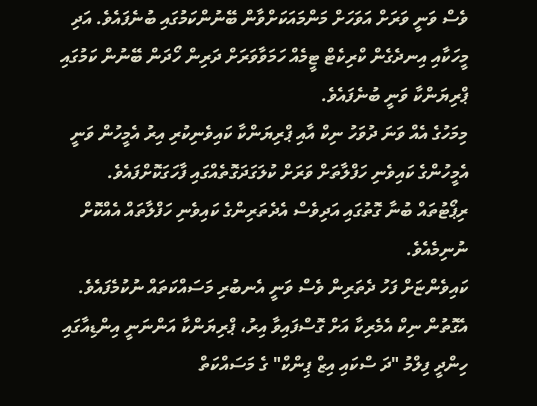ވެސް ވަނީ ވަރަށް އަވަހަށް މަންމައަކަށްވާން ބޭނުންކަމުގައި ބުނެފައެވެ. އަދި މީހަކާއި އިނދެގެން ކްރިކެޓް ޓީމެއް ހަމަވާވަރަށް ދަރިން ހޯދަން ބޭނުން ކަމުގައި ޕްރިޔަންކާ ވަނީ ބުނެފައެވެ.
މިމަހުގެ އެއް ވަނަ ދުވަހު ނިކް އާއި ޕްރިޔަންކާ ކައިވެނިކުރި އިރު އެމީހުން ވަނީ އެމީހުންގެ ކައިވެނި ހަފްލާތަށް ވަރަށް ކުލަގަދަގޮތެއްގައި ފާހަގަކޮށްފައެވެ. ރިޕޯޓުތައް ބުނާ ގޮތުގައި އަދިވެސް އެދެތަރިންގެ ކައިވެނި ހަފްލާތައް އެއްކޮށް ނުނިމެއެވެ.
ކައިވެންޏަށް ފަހު ދެތަރިން ވެސް ވަނީ އެނބުރި މަސައްކަތައް ނުކުމެފައެވެ. އެގޮތުން ނިކް އެމެރިކާ އަށް ގޮސްފައިވާ އިރު، ޕްރިޔަންކާ އަންނަނީ އިންޑިއާގައި ހިންދީ ފިލްމު "ދަ ސްކައި އިޒް ޕިންކް" ގެ މަސައްކަތް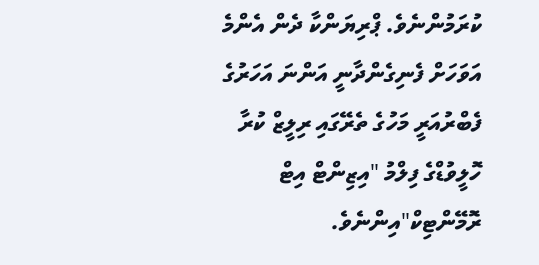ކުރަމުންނެވެ. ޕްރިޔަންކާ ދެން އެންމެ އަވަހަށް ފެނިގެންދާނީ އަންނަ އަހަރުގެ ފެބްރުއަރީ މަހުގެ ތެރޭގައި ރިލީޒް ކުރާ ހޮލީވުޑްގެ ފިލްމު "އިޒިންޓް އިޓް ރޮމޭންޓިކް"އިންނެވެ.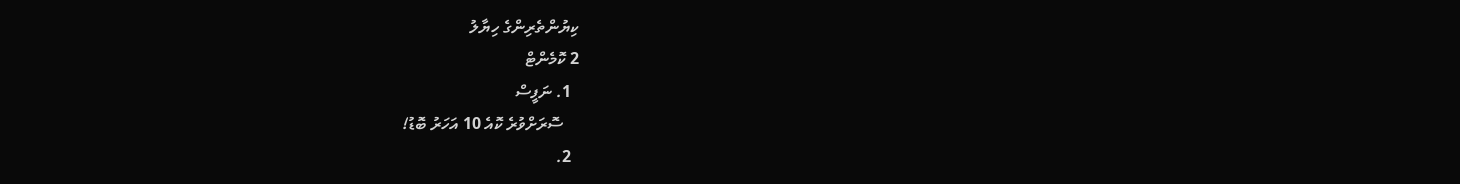ކިޔުންތެރިންގެ ހިޔާލު
2 ކޮމެންޓް
  1. ނަފީސް
    ސޮރަށްވުރެ ކޮއެ 10 އަހަރު ބޮޑު!
  2.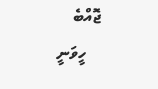ޖޮއްބެ
    ހީވަނީ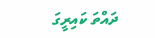ދައްތަ ކައިރީގަ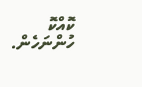ކޮއްކޮ ހުންނަހެން.